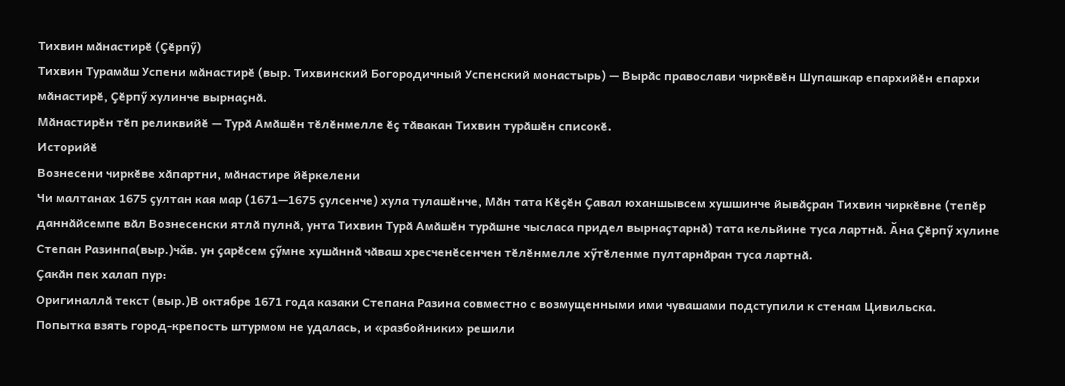Тихвин мӑнастирӗ (Ҫӗрпӳ)
Тихвин Турамӑш Успени мӑнастирӗ (выр. Тихвинский Богородичный Успенский монастырь) — Вырӑс православи чиркӗвӗн Шупашкар епархийӗн епархи мӑнастирӗ, Ҫӗрпӳ хулинче вырнаҫнӑ.
Мӑнастирӗн тӗп реликвийӗ — Турӑ Амӑшӗн тӗлӗнмелле ӗҫ тӑвакан Тихвин турӑшӗн списокӗ.
Историйӗ
Вознесени чиркӗве хӑпартни, мӑнастире йӗркелени
Чи малтанах 1675 ҫултан кая мар (1671—1675 ҫулсенче) хула тулашӗнче, Мӑн тата Кӗҫӗн Ҫавал юханшывсем хушшинче йывӑҫран Тихвин чиркӗвне (тепӗр даннӑйсемпе вӑл Вознесенски ятлӑ пулнӑ, унта Тихвин Турӑ Амӑшӗн турӑшне чысласа придел вырнаҫтарнӑ) тата кельйине туса лартнӑ. Ӑна Ҫӗрпӳ хулине Степан Разинпа(выр.)чăв. ун ҫарӗсем ҫӳмне хушӑннӑ чӑваш хресченӗсенчен тӗлӗнмелле хӳтӗленме пултарнӑран туса лартнӑ.
Ҫакӑн пек халап пур:
Оригиналлӑ текст (выр.)В октябре 1671 года казаки Степана Разина совместно с возмущенными ими чувашами подступили к стенам Цивильска.
Попытка взять город-крепость штурмом не удалась, и «разбойники» решили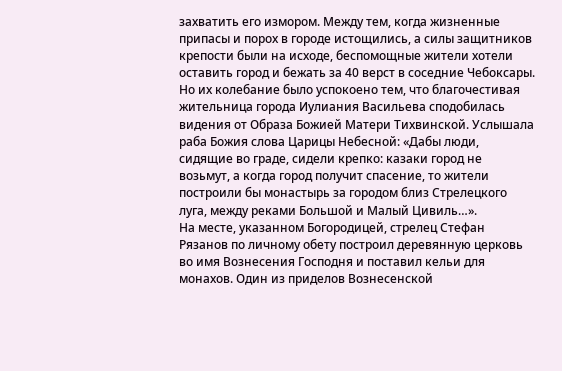захватить его измором. Между тем, когда жизненные припасы и порох в городе истощились, а силы защитников крепости были на исходе, беспомощные жители хотели оставить город и бежать за 40 верст в соседние Чебоксары.
Но их колебание было успокоено тем, что благочестивая жительница города Иулиания Васильева сподобилась видения от Образа Божией Матери Тихвинской. Услышала раба Божия слова Царицы Небесной: «Дабы люди, сидящие во граде, сидели крепко: казаки город не возьмут, а когда город получит спасение, то жители построили бы монастырь за городом близ Стрелецкого луга, между реками Большой и Малый Цивиль…».
На месте, указанном Богородицей, стрелец Стефан Рязанов по личному обету построил деревянную церковь во имя Вознесения Господня и поставил кельи для монахов. Один из приделов Вознесенской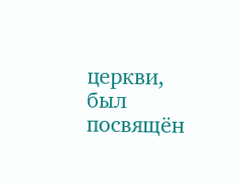церкви, был посвящён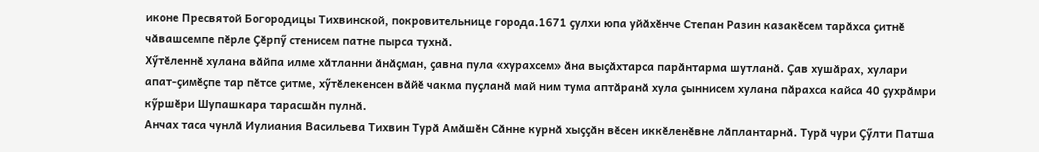иконе Пресвятой Богородицы Тихвинской, покровительнице города.1671 ҫулхи юпа уйӑхӗнче Степан Разин казакӗсем тарӑхса ҫитнӗ чӑвашсемпе пӗрле Ҫӗрпӳ стенисем патне пырса тухнӑ.
Хӳтӗленнӗ хулана вӑйпа илме хӑтланни ӑнӑҫман, ҫавна пула «хурахсем» ӑна выҫӑхтарса парӑнтарма шутланӑ. Ҫав хушӑрах, хулари апат-ҫимӗҫпе тар пӗтсе ҫитме, хӳтӗлекенсен вӑйӗ чакма пуҫланӑ май ним тума аптӑранӑ хула ҫыннисем хулана пӑрахса кайса 40 ҫухрӑмри кӳршӗри Шупашкара тарасшӑн пулнӑ.
Анчах таса чунлӑ Иулиания Васильева Тихвин Турӑ Амӑшӗн Сӑнне курнӑ хыҫҫӑн вӗсен иккӗленӗвне лӑплантарнӑ. Турӑ чури Ҫӳлти Патша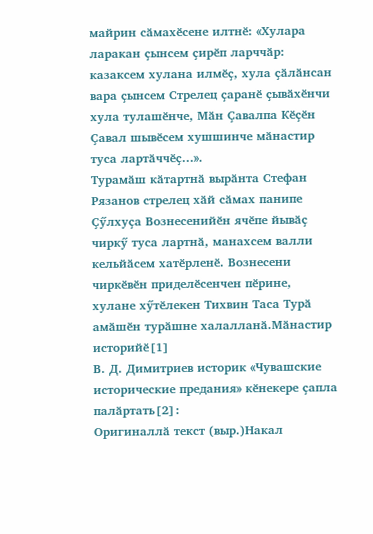майрин сӑмахӗсене илтнӗ: «Хулара ларакан ҫынсем ҫирӗп ларччӑр: казаксем хулана илмӗҫ, хула ҫӑлӑнсан вара ҫынсем Стрелец ҫаранӗ ҫывӑхӗнчи хула тулашӗнче, Мӑн Ҫавалпа Кӗҫӗн Ҫавал шывӗсем хушшинче мӑнастир туса лартӑччӗҫ…».
Турамӑш кӑтартнӑ вырӑнта Стефан Рязанов стрелец хӑй сӑмах панипе Ҫӳлхуҫа Вознесенийӗн ячӗпе йывӑҫ чиркӳ туса лартнӑ, манахсем валли кельйӑсем хатӗрленӗ. Вознесени чиркӗвӗн приделӗсенчен пӗрине, хулане хӳтӗлекен Тихвин Таса Турӑ амӑшӗн турӑшне халалланӑ.Мӑнастир историйӗ[1]
В. Д. Димитриев историк «Чувашские исторические предания» кӗнекере ҫапла палӑртать[2]:
Оригиналлӑ текст (выр.)Накал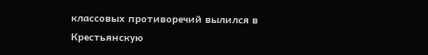классовых противоречий вылился в Крестьянскую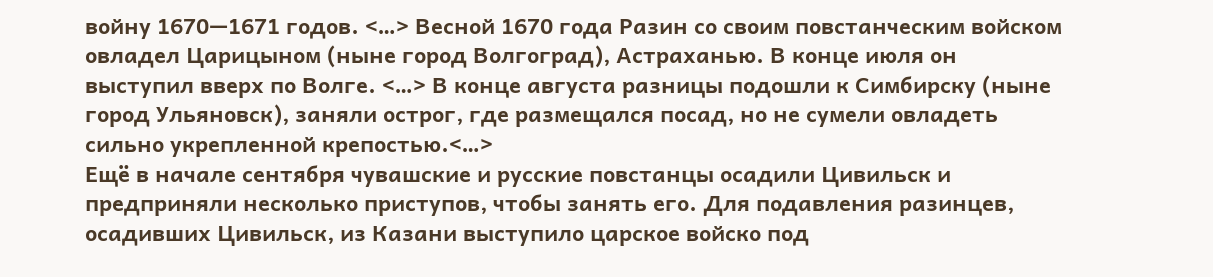войну 1670—1671 годов. <…> Весной 1670 года Разин со своим повстанческим войском овладел Царицыном (ныне город Волгоград), Астраханью. В конце июля он выступил вверх по Волге. <…> В конце августа разницы подошли к Симбирску (ныне город Ульяновск), заняли острог, где размещался посад, но не сумели овладеть сильно укрепленной крепостью.<…>
Ещё в начале сентября чувашские и русские повстанцы осадили Цивильск и предприняли несколько приступов, чтобы занять его. Для подавления разинцев, осадивших Цивильск, из Казани выступило царское войско под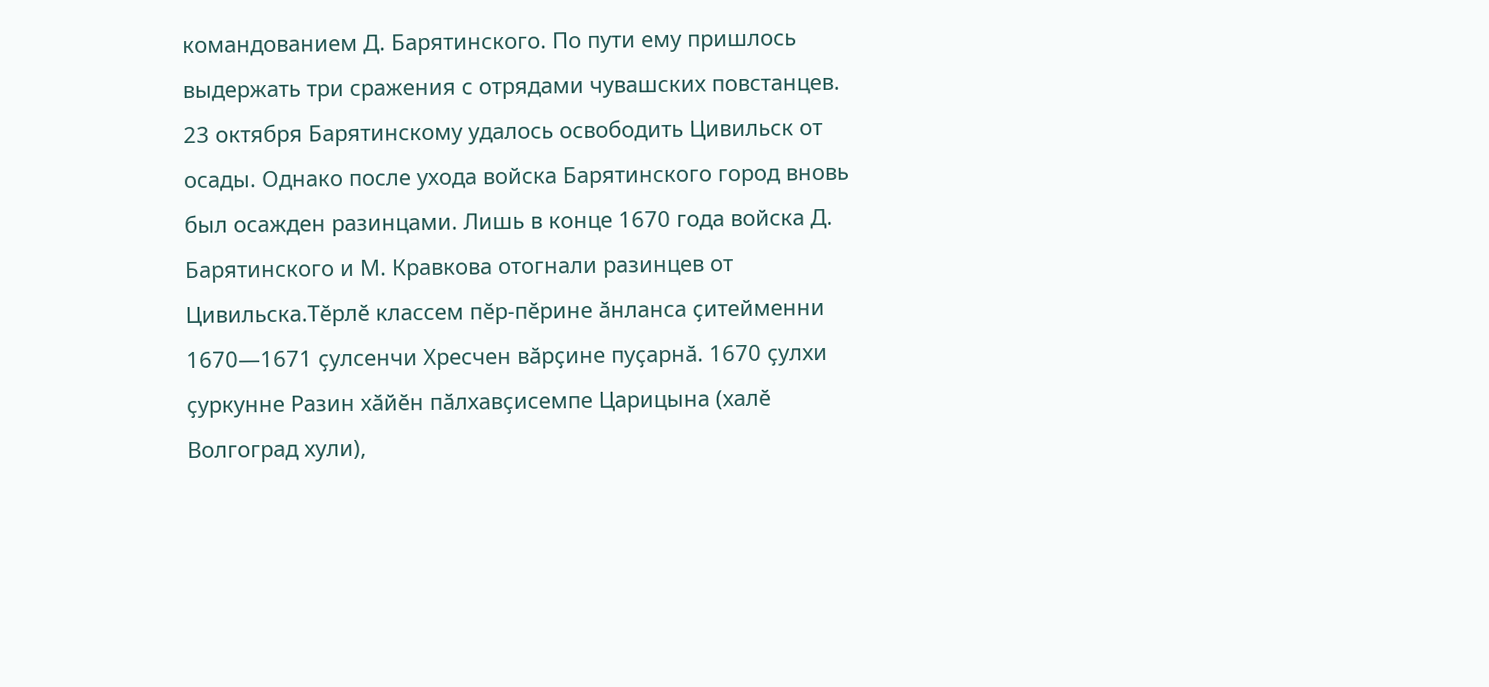командованием Д. Барятинского. По пути ему пришлось выдержать три сражения с отрядами чувашских повстанцев. 23 октября Барятинскому удалось освободить Цивильск от осады. Однако после ухода войска Барятинского город вновь был осажден разинцами. Лишь в конце 1670 года войска Д. Барятинского и М. Кравкова отогнали разинцев от Цивильска.Тӗрлӗ классем пӗр-пӗрине ӑнланса ҫитейменни 1670—1671 ҫулсенчи Хресчен вӑрҫине пуҫарнӑ. 1670 ҫулхи ҫуркунне Разин хӑйӗн пӑлхавҫисемпе Царицына (халӗ Волгоград хули),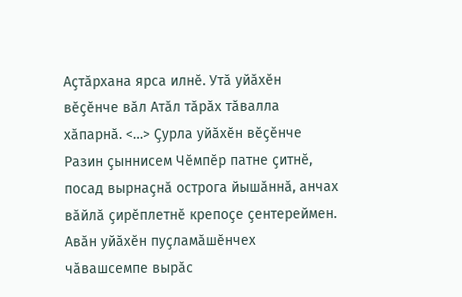Аҫтӑрхана ярса илнӗ. Утӑ уйӑхӗн вӗҫӗнче вӑл Атӑл тӑрӑх тӑвалла хӑпарнӑ. <…> Ҫурла уйӑхӗн вӗҫӗнче Разин ҫыннисем Чӗмпӗр патне ҫитнӗ, посад вырнаҫнӑ острога йышӑннӑ, анчах вӑйлӑ ҫирӗплетнӗ крепоҫе ҫентереймен.
Авӑн уйӑхӗн пуҫламӑшӗнчех чӑвашсемпе вырӑс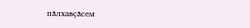пӑлхавҫӑсем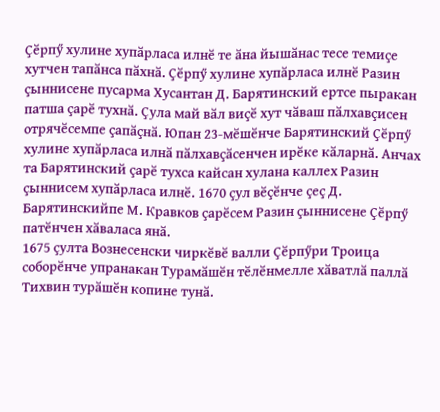Ҫӗрпӳ хулине хупӑрласа илнӗ те ӑна йышӑнас тесе темиҫе хутчен тапӑнса пӑхнӑ. Ҫӗрпӳ хулине хупӑрласа илнӗ Разин ҫыннисене пусарма Хусантан Д. Барятинский ертсе пыракан патша ҫарӗ тухнӑ. Ҫула май вӑл виҫӗ хут чӑваш пӑлхавҫисен отрячӗсемпе ҫапӑҫнӑ. Юпан 23-мӗшӗнче Барятинский Ҫӗрпӳ хулине хупӑрласа илнӑ пӑлхавҫӑсенчен ирӗке кӑларнӑ. Анчах та Барятинский ҫарӗ тухса кайсан хулана каллех Разин ҫыннисем хупӑрласа илнӗ. 1670 ҫул вӗҫӗнче ҫеҫ Д. Барятинскийпе М. Кравков ҫарӗсем Разин ҫыннисене Ҫӗрпӳ патӗнчен хӑваласа янӑ.
1675 ҫулта Вознесенски чиркӗвӗ валли Ҫӗрпӳри Троица соборӗнче упранакан Турамӑшӗн тӗлӗнмелле хӑватлӑ паллӑ Тихвин турӑшӗн копине тунӑ.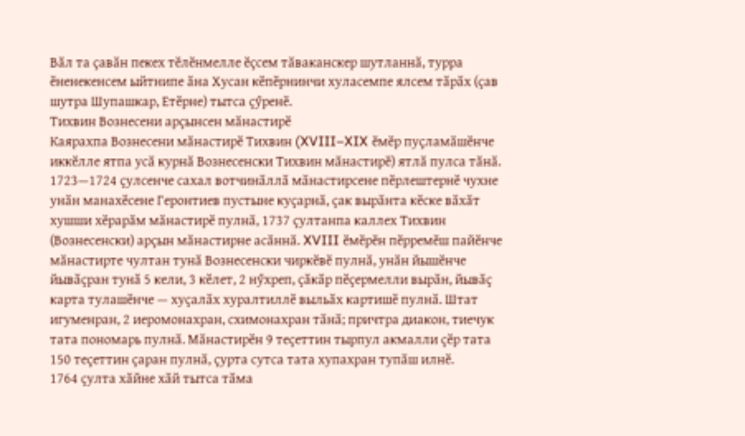Вӑл та ҫавӑн пекех тӗлӗнмелле ӗҫсем тӑваканскер шутланнӑ, турра ӗненекенсем ыйтнипе ӑна Хусан кӗпӗрнинчи хуласемпе ялсем тӑрӑх (ҫав шутра Шупашкар, Етӗрне) тытса ҫӳренӗ.
Тихвин Вознесени арҫынсен мӑнастирӗ
Каярахпа Вознесени мӑнастирӗ Тихвин (XVIII–XIX ӗмӗр пуҫламӑшӗнче иккӗлле ятпа усӑ курнӑ Вознесенски Тихвин мӑнастирӗ) ятлӑ пулса тӑнӑ.
1723—1724 ҫулсенче сахал вотчинӑллӑ мӑнастирсене пӗрлештернӗ чухне унӑн манахӗсене Геронтиев пустыне куҫарнӑ, ҫак вырӑнта кӗске вӑхӑт хушши хӗрарӑм мӑнастирӗ пулнӑ, 1737 ҫултанпа каллех Тихвин (Вознесенски) арҫын мӑнастирне асӑннӑ. XVIII ӗмӗрӗн пӗрремӗш пайӗнче мӑнастирте чултан тунӑ Вознесенски чиркӗвӗ пулнӑ, унӑн йышӗнче йывӑҫран тунӑ 5 кели, 3 кӗлет, 2 нӳхреп, ҫӑкӑр пӗҫермелли вырӑн, йывӑҫ карта тулашӗнче — хуҫалӑх хуралтиллӗ выльӑх картишӗ пулнӑ. Штат игуменран, 2 иеромонахран, схимонахран тӑнӑ; причтра диакон, тиечук тата пономарь пулнӑ. Мӑнастирӗн 9 теҫеттин тырпул акмалли ҫӗр тата 150 теҫеттин ҫаран пулнӑ, ҫурта сутса тата хупахран тупӑш илнӗ.
1764 ҫулта хӑйне хӑй тытса тӑма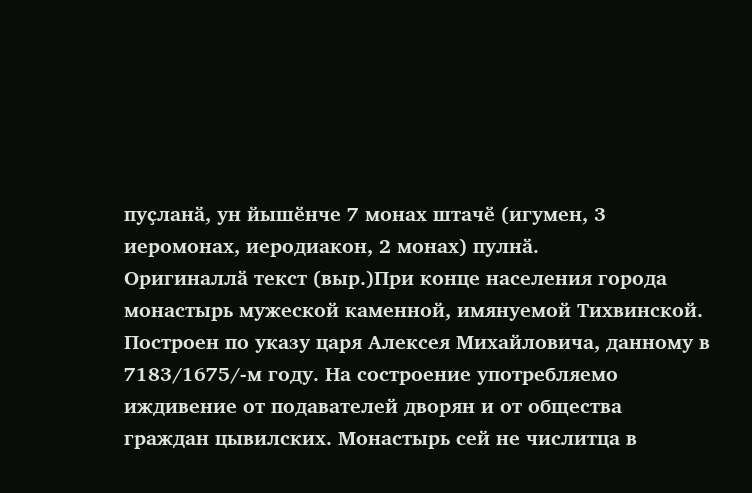пуҫланӑ, ун йышӗнче 7 монах штачӗ (игумен, 3 иеромонах, иеродиакон, 2 монах) пулнӑ.
Оригиналлӑ текст (выр.)При конце населения города монастырь мужеской каменной, имянуемой Тихвинской. Построен по указу царя Алексея Михайловича, данному в 7183/1675/-м году. На состроение употребляемо иждивение от подавателей дворян и от общества граждан цывилских. Монастырь сей не числитца в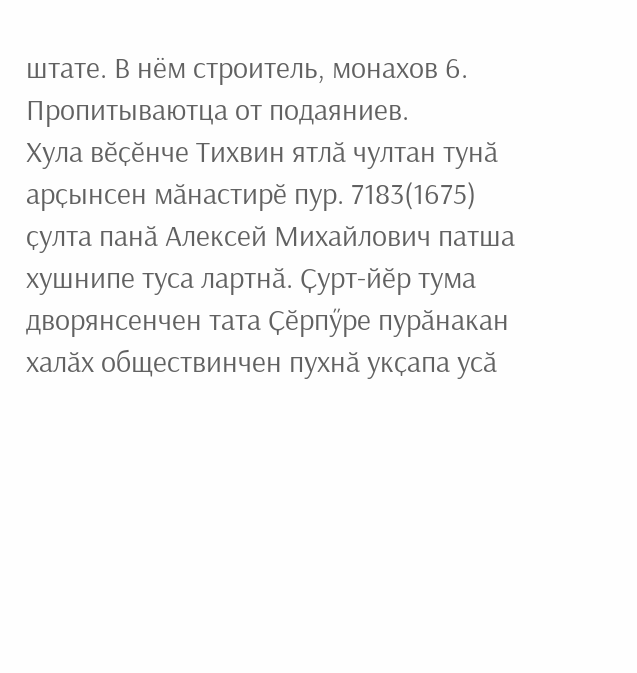штате. В нём строитель, монахов 6. Пропитываютца от подаяниев.
Хула вӗҫӗнче Тихвин ятлӑ чултан тунӑ арҫынсен мӑнастирӗ пур. 7183(1675) ҫулта панӑ Алексей Михайлович патша хушнипе туса лартнӑ. Ҫурт-йӗр тума дворянсенчен тата Ҫӗрпӳре пурӑнакан халӑх обществинчен пухнӑ укҫапа усӑ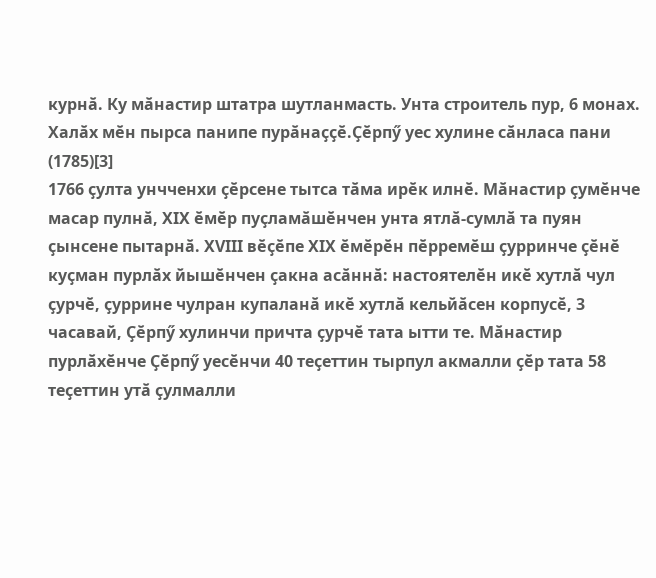курнӑ. Ку мӑнастир штатра шутланмасть. Унта строитель пур, 6 монах. Халӑх мӗн пырса панипе пурӑнаҫҫӗ.Ҫӗрпӳ уес хулине сӑнласа пани (1785)[3]
1766 ҫулта унчченхи ҫӗрсене тытса тӑма ирӗк илнӗ. Мӑнастир ҫумӗнче масар пулнӑ, XIX ӗмӗр пуҫламӑшӗнчен унта ятлӑ-сумлӑ та пуян ҫынсене пытарнӑ. XVIII вӗҫӗпе XIX ӗмӗрӗн пӗрремӗш ҫурринче ҫӗнӗ куҫман пурлӑх йышӗнчен ҫакна асӑннӑ: настоятелӗн икӗ хутлӑ чул ҫурчӗ, ҫуррине чулран купаланӑ икӗ хутлӑ кельйӑсен корпусӗ, 3 часавай, Ҫӗрпӳ хулинчи причта ҫурчӗ тата ытти те. Мӑнастир пурлӑхӗнче Ҫӗрпӳ уесӗнчи 40 теҫеттин тырпул акмалли ҫӗр тата 58 теҫеттин утӑ ҫулмалли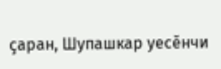ҫаран, Шупашкар уесӗнчи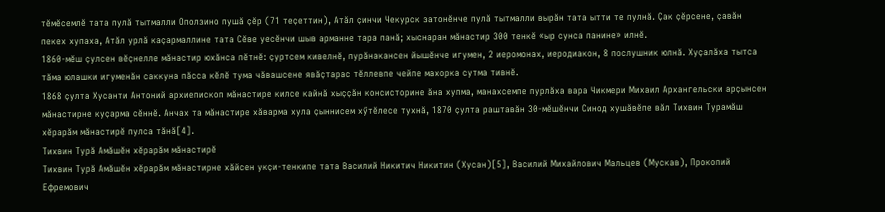тӗмӗсемлӗ тата пулӑ тытмалли Оползино пушӑ ҫӗр (71 теҫеттин), Атӑл ҫинчи Чекурск затонӗнче пулӑ тытмалли вырӑн тата ытти те пулнӑ. Ҫак ҫӗрсене, ҫавӑн пекех хупаха, Атӑл урлӑ каҫармаллине тата Сӗве уесӗнчи шыв арманне тара панӑ; хыснаран мӑнастир 300 тенкӗ «ыр сунса панине» илнӗ.
1860-мӗш ҫулсен вӗҫнелле мӑнастир юхӑнса пӗтнӗ: ҫуртсем кивелнӗ, пурӑнакансен йышӗнче игумен, 2 иеромонах, иеродиакон, 8 послушник юлнӑ. Хуҫалӑха тытса тӑма юлашки игуменӑн саккуна пӑсса кӗлӗ тума чӑвашсене явӑҫтарас тӗллевпе чейпе махорка сутма тивнӗ.
1868 ҫулта Хусанти Антоний архиепископ мӑнастире килсе кайнӑ хыҫҫӑн консисторине ӑна хупма, манахсемпе пурлӑха вара Чикмери Михаил Архангельски арҫынсен мӑнастирне куҫарма сӗннӗ. Анчах та мӑнастире хӑварма хула ҫыннисем хӳтӗлесе тухнӑ, 1870 ҫулта раштавӑн 30-мӗшӗнчи Синод хушӑвӗпе вӑл Тихвин Турамӑш хӗрарӑм мӑнастирӗ пулса тӑнӑ[4].
Тихвин Турӑ Амӑшӗн хӗрарӑм мӑнастирӗ
Тихвин Турӑ Амӑшӗн хӗрарӑм мӑнастирне хӑйсен укҫи-тенкипе тата Василий Никитич Никитин (Хусан)[5], Василий Михайлович Мальцев (Мускав), Прокопий Ефремович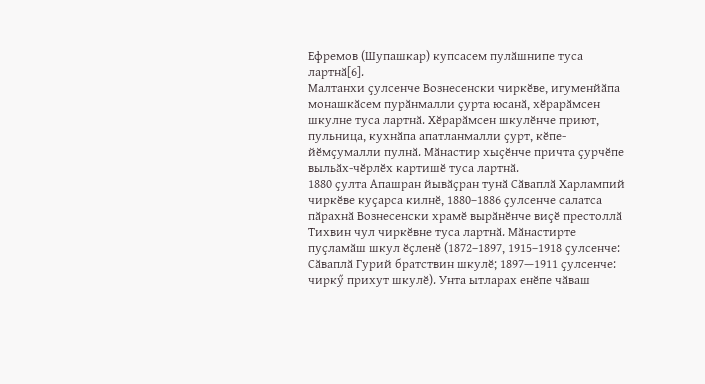Ефремов (Шупашкар) купсасем пулӑшнипе туса лартнӑ[6].
Малтанхи ҫулсенче Вознесенски чиркӗве, игуменйӑпа монашкӑсем пурӑнмалли ҫурта юсанӑ, хӗрарӑмсен шкулне туса лартнӑ. Хӗрарӑмсен шкулӗнче приют, пульница, кухнӑпа апатланмалли ҫурт, кӗпе-йӗмҫумалли пулнӑ. Мӑнастир хыҫӗнче причта ҫурчӗпе выльӑх-чӗрлӗх картишӗ туса лартнӑ.
1880 ҫулта Апашран йывӑҫран тунӑ Сӑваплӑ Харлампий чиркӗве куҫарса килнӗ, 1880–1886 ҫулсенче салатса пӑрахнӑ Вознесенски храмӗ вырӑнӗнче виҫӗ престоллӑ Тихвин чул чиркӗвне туса лартнӑ. Мӑнастирте пуҫламӑш шкул ӗҫленӗ (1872–1897, 1915–1918 ҫулсенче: Сӑваплӑ Гурий братствин шкулӗ; 1897—1911 ҫулсенче: чиркӳ прихут шкулӗ). Унта ытларах енӗпе чӑваш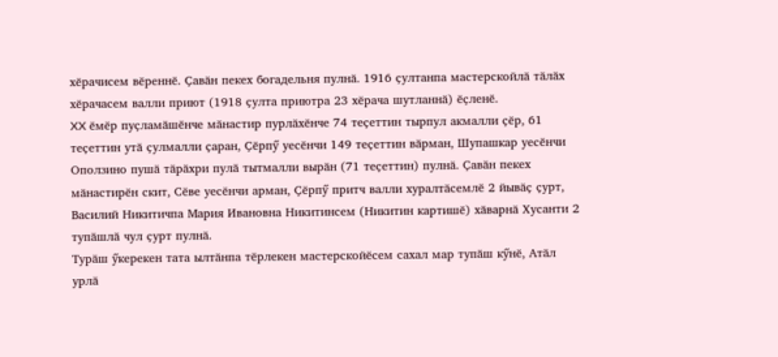хӗрачисем вӗреннӗ. Ҫавӑн пекех богадельня пулнӑ. 1916 ҫултанпа мастерскойлӑ тӑлӑх хӗрачасем валли приют (1918 ҫулта приютра 23 хӗрача шутланнӑ) ӗҫленӗ.
XX ӗмӗр пуҫламӑшӗнче мӑнастир пурлӑхӗнче 74 теҫеттин тырпул акмалли ҫӗр, 61 теҫеттин утӑ ҫулмалли ҫаран, Ҫӗрпӳ уесӗнчи 149 теҫеттин вӑрман, Шупашкар уесӗнчи Оползино пушӑ тӑрӑхри пулӑ тытмалли вырӑн (71 теҫеттин) пулнӑ. Ҫавӑн пекех мӑнастирӗн скит, Сӗве уесӗнчи арман, Ҫӗрпӳ притч валли хуралтӑсемлӗ 2 йывӑҫ ҫурт, Василий Никитичпа Мария Ивановна Никитинсем (Никитин картишӗ) хӑварнӑ Хусанти 2 тупӑшлӑ чул ҫурт пулнӑ.
Турӑш ӳкерекен тата ылтӑнпа тӗрлекен мастерскойӗсем сахал мар тупӑш кӳнӗ, Атӑл урлӑ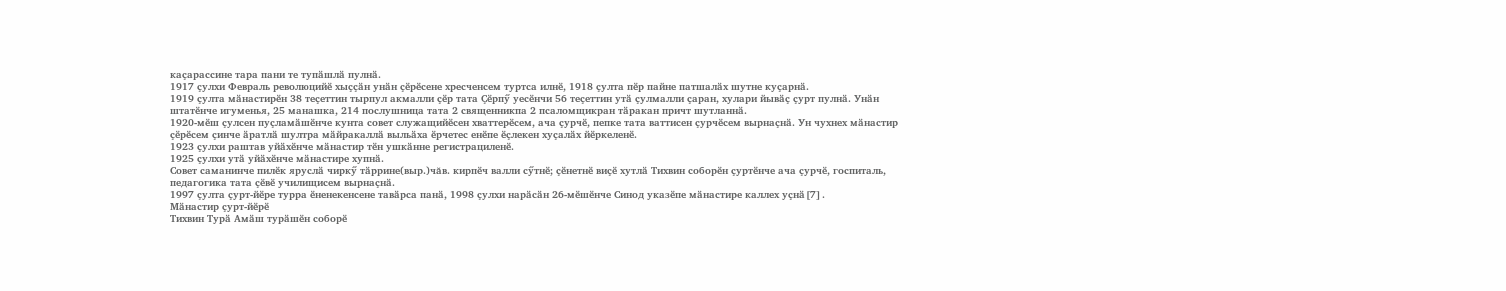каҫарассине тара пани те тупӑшлӑ пулнӑ.
1917 ҫулхи Февраль революцийӗ хыҫҫӑн унӑн ҫӗрӗсене хресченсем туртса илнӗ, 1918 ҫулта пӗр пайне патшалӑх шутне куҫарнӑ.
1919 ҫулта мӑнастирӗн 38 теҫеттин тырпул акмалли ҫӗр тата Ҫӗрпӳ уесӗнчи 56 теҫеттин утӑ ҫулмалли ҫаран, хулари йывӑҫ ҫурт пулнӑ. Унӑн штатӗнче игуменья, 25 манашка, 214 послушница тата 2 священникпа 2 псаломщикран тӑракан причт шутланнӑ.
1920-мӗш ҫулсен пуҫламӑшӗнче кунта совет служащийӗсен хваттерӗсем, ача ҫурчӗ, пепке тата ваттисен ҫурчӗсем вырнаҫнӑ. Ун чухнех мӑнастир ҫӗрӗсем ҫинче ӑратлӑ шултра мӑйракаллӑ выльӑха ӗрчетес енӗпе ӗҫлекен хуҫалӑх йӗркеленӗ.
1923 ҫулхи раштав уйӑхӗнче мӑнастир тӗн ушкӑнне регистрациленӗ.
1925 ҫулхи утӑ уйӑхӗнче мӑнастире хупнӑ.
Совет саманинче пилӗк яруслӑ чиркӳ тӑррине(выр.)чăв. кирпӗч валли сӳтнӗ; ҫӗнетнӗ виҫӗ хутлӑ Тихвин соборӗн ҫуртӗнче ача ҫурчӗ, госпиталь, педагогика тата ҫӗвӗ училищисем вырнаҫнӑ.
1997 ҫулта ҫурт-йӗре турра ӗненекенсене тавӑрса панӑ, 1998 ҫулхи нарӑсӑн 26-мӗшӗнче Синод указӗпе мӑнастире каллех уҫнӑ[7].
Мӑнастир ҫурт-йӗрӗ
Тихвин Турӑ Амӑш турӑшӗн соборӗ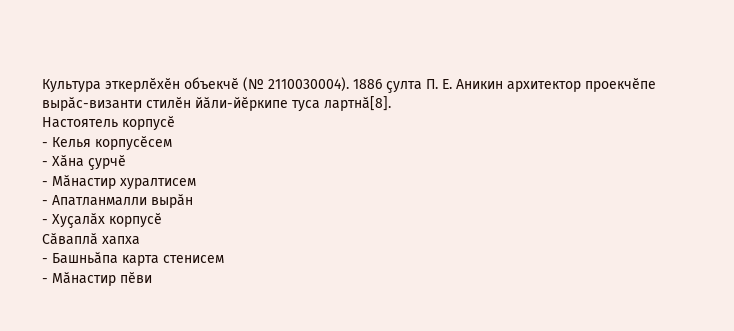Культура эткерлӗхӗн объекчӗ (№ 2110030004). 1886 ҫулта П. Е. Аникин архитектор проекчӗпе вырӑс-византи стилӗн йӑли-йӗркипе туса лартнӑ[8].
Настоятель корпусӗ
- Келья корпусӗсем
- Хӑна ҫурчӗ
- Мӑнастир хуралтисем
- Апатланмалли вырӑн
- Хуҫалӑх корпусӗ
Сӑваплӑ хапха
- Башньӑпа карта стенисем
- Мӑнастир пӗви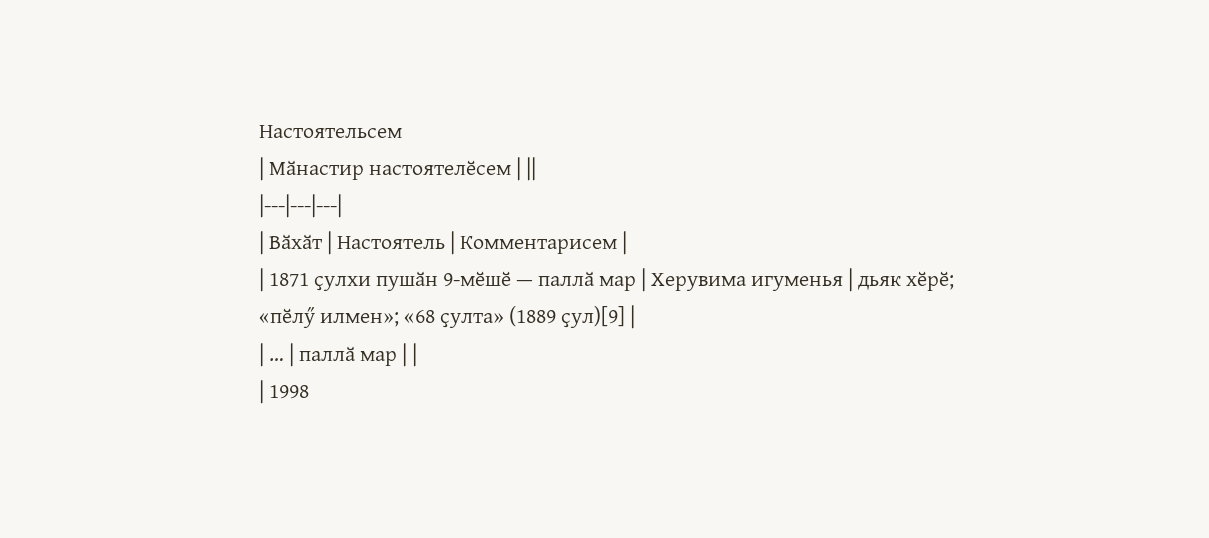Настоятельсем
| Мӑнастир настоятелӗсем | ||
|---|---|---|
| Вӑхӑт | Настоятель | Комментарисем |
| 1871 ҫулхи пушӑн 9-мӗшӗ — паллӑ мар | Херувима игуменья | дьяк хӗрӗ; «пӗлӳ илмен»; «68 ҫулта» (1889 ҫул)[9] |
| … | паллӑ мар | |
| 1998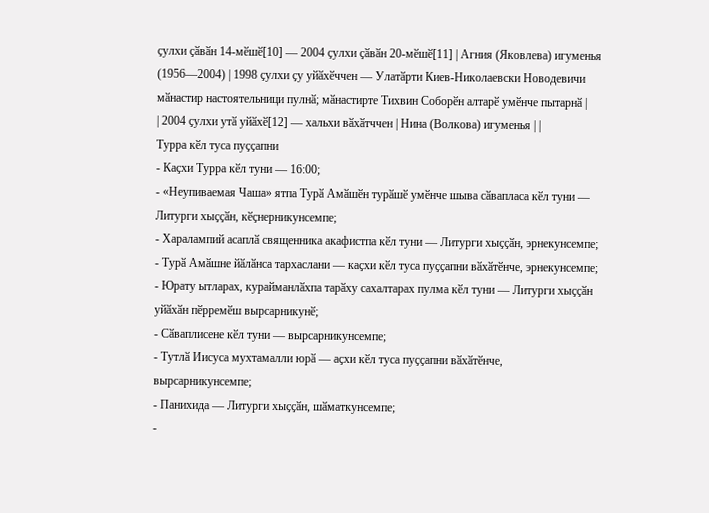ҫулхи ҫӑвӑн 14-мӗшӗ[10] — 2004 ҫулхи ҫӑвӑн 20-мӗшӗ[11] | Агния (Яковлева) игуменья (1956—2004) | 1998 ҫулхи ҫу уйӑхӗччен — Улатӑрти Киев-Николаевски Новодевичи мӑнастир настоятельници пулнӑ; мӑнастирте Тихвин Соборӗн алтарӗ умӗнче пытарнӑ |
| 2004 ҫулхи утӑ уйӑхӗ[12] — хальхи вӑхӑтччен | Нина (Волкова) игуменья | |
Турра кӗл туса пуҫҫапни
- Каҫхи Турра кӗл туни — 16:00;
- «Неупиваемая Чаша» ятпа Турӑ Амӑшӗн турӑшӗ умӗнче шыва сӑвапласа кӗл туни — Литурги хыҫҫӑн, кӗҫнерникунсемпе;
- Харалампий асаплӑ священника акафистпа кӗл туни — Литурги хыҫҫӑн, эрнекунсемпе;
- Турӑ Амӑшне йӑлӑнса тархаслани — каҫхи кӗл туса пуҫҫапни вӑхӑтӗнче, эрнекунсемпе;
- Юрату ытларах, курайманлӑхпа тарӑху сахалтарах пулма кӗл туни — Литурги хыҫҫӑн уйӑхӑн пӗрремӗш вырсарникунӗ;
- Сӑваплисене кӗл туни — вырсарникунсемпе;
- Тутлӑ Иисуса мухтамалли юрӑ — аҫхи кӗл туса пуҫҫапни вӑхӑтӗнче, вырсарникунсемпе;
- Панихида — Литурги хыҫҫӑн, шӑматкунсемпе;
-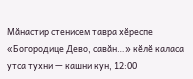Мӑнастир стенисем тавра хӗреспе «Богородице Дево, савӑн…» кӗлӗ каласа утса тухни — кашни кун, 12:00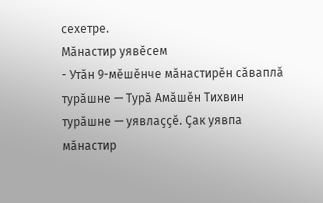сехетре.
Мӑнастир уявӗсем
- Утӑн 9-мӗшӗнче мӑнастирӗн сӑваплӑ турӑшне — Турӑ Амӑшӗн Тихвин турӑшне — уявлаҫҫӗ. Ҫак уявпа мӑнастир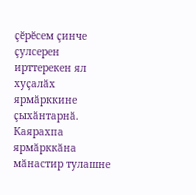ҫӗрӗсем ҫинче ҫулсерен ирттерекен ял хуҫалӑх ярмӑрккине ҫыхӑнтарнӑ. Каярахпа ярмӑрккӑна мӑнастир тулашне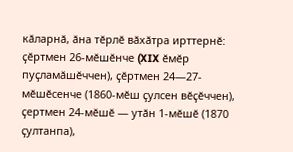кӑларнӑ, ӑна тӗрлӗ вӑхӑтра ирттернӗ: ҫӗртмен 26-мӗшӗнче (XIX ӗмӗр пуҫламӑшӗччен), ҫӗртмен 24—27-мӗшӗсенче (1860-мӗш ҫулсен вӗҫӗччен), ҫертмен 24-мӗшӗ — утӑн 1-мӗшӗ (1870 ҫултанпа),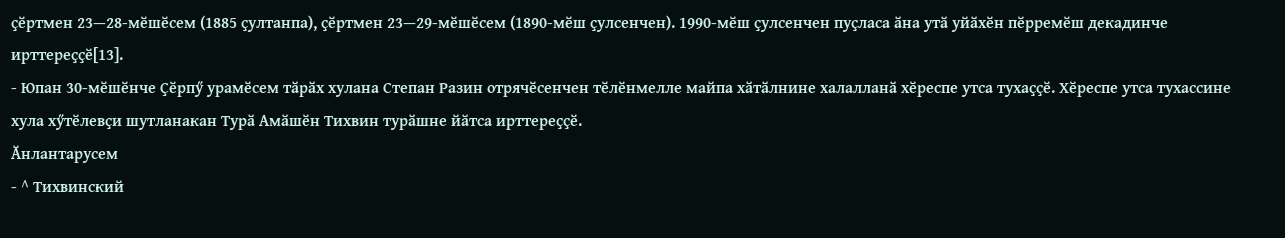ҫӗртмен 23—28-мӗшӗсем (1885 ҫултанпа), ҫӗртмен 23—29-мӗшӗсем (1890-мӗш ҫулсенчен). 1990-мӗш ҫулсенчен пуҫласа ӑна утӑ уйӑхӗн пӗрремӗш декадинче ирттереҫҫӗ[13].
- Юпан 30-мӗшӗнче Ҫӗрпӳ урамӗсем тӑрӑх хулана Степан Разин отрячӗсенчен тӗлӗнмелле майпа хӑтӑлнине халалланӑ хӗреспе утса тухаҫҫӗ. Хӗреспе утса тухассине хула хӳтӗлевҫи шутланакан Турӑ Амӑшӗн Тихвин турӑшне йӑтса ирттереҫҫӗ.
Ӑнлантарусем
- ^ Тихвинский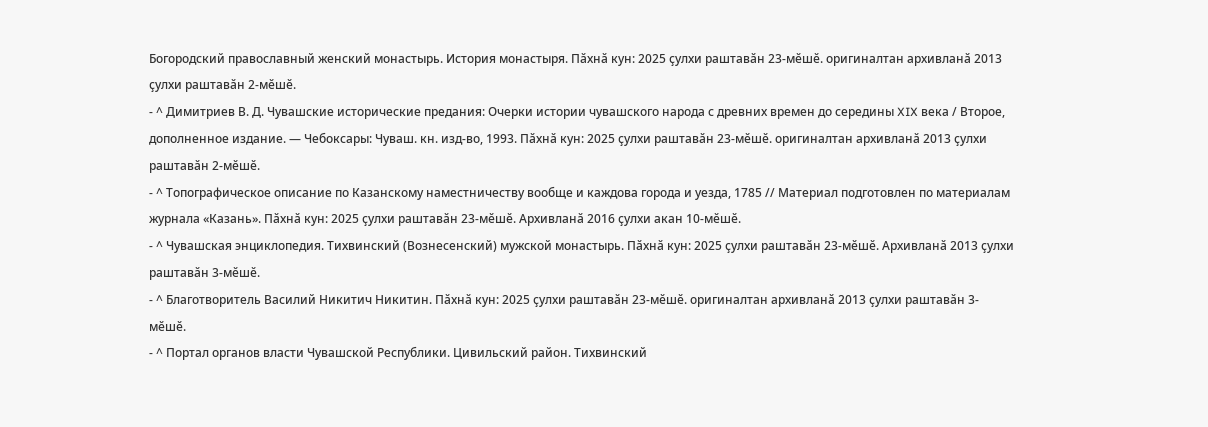Богородский православный женский монастырь. История монастыря. Пӑхнӑ кун: 2025 ҫулхи раштавӑн 23-мӗшӗ. оригиналтан архивланӑ 2013 ҫулхи раштавӑн 2-мӗшӗ.
- ^ Димитриев В. Д. Чувашские исторические предания: Очерки истории чувашского народа с древних времен до середины XIX века / Второе, дополненное издание. — Чебоксары: Чуваш. кн. изд-во, 1993. Пӑхнӑ кун: 2025 ҫулхи раштавӑн 23-мӗшӗ. оригиналтан архивланӑ 2013 ҫулхи раштавӑн 2-мӗшӗ.
- ^ Топографическое описание по Казанскому наместничеству вообще и каждова города и уезда, 1785 // Материал подготовлен по материалам журнала «Казань». Пӑхнӑ кун: 2025 ҫулхи раштавӑн 23-мӗшӗ. Архивланӑ 2016 ҫулхи акан 10-мӗшӗ.
- ^ Чувашская энциклопедия. Тихвинский (Вознесенский) мужской монастырь. Пӑхнӑ кун: 2025 ҫулхи раштавӑн 23-мӗшӗ. Архивланӑ 2013 ҫулхи раштавӑн 3-мӗшӗ.
- ^ Благотворитель Василий Никитич Никитин. Пӑхнӑ кун: 2025 ҫулхи раштавӑн 23-мӗшӗ. оригиналтан архивланӑ 2013 ҫулхи раштавӑн 3-мӗшӗ.
- ^ Портал органов власти Чувашской Республики. Цивильский район. Тихвинский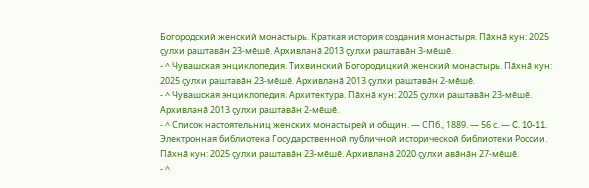Богородский женский монастырь. Краткая история создания монастыря. Пӑхнӑ кун: 2025 ҫулхи раштавӑн 23-мӗшӗ. Архивланӑ 2013 ҫулхи раштавӑн 3-мӗшӗ.
- ^ Чувашская энциклопедия. Тихвинский Богородицкий женский монастырь. Пӑхнӑ кун: 2025 ҫулхи раштавӑн 23-мӗшӗ. Архивланӑ 2013 ҫулхи раштавӑн 2-мӗшӗ.
- ^ Чувашская энциклопедия. Архитектура. Пӑхнӑ кун: 2025 ҫулхи раштавӑн 23-мӗшӗ. Архивланӑ 2013 ҫулхи раштавӑн 2-мӗшӗ.
- ^ Список настоятельниц женских монастырей и общин. — СПб., 1889. — 56 с. — C. 10-11. Электронная библиотека Государственной публичной исторической библиотеки России. Пӑхнӑ кун: 2025 ҫулхи раштавӑн 23-мӗшӗ. Архивланӑ 2020 ҫулхи авӑнӑн 27-мӗшӗ.
- ^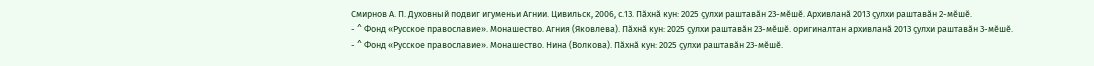Смирнов А. П. Духовный подвиг игуменьи Агнии. Цивильск, 2006, с.13. Пӑхнӑ кун: 2025 ҫулхи раштавӑн 23-мӗшӗ. Архивланӑ 2013 ҫулхи раштавӑн 2-мӗшӗ.
- ^ Фонд «Русское православие». Монашество. Агния (Яковлева). Пӑхнӑ кун: 2025 ҫулхи раштавӑн 23-мӗшӗ. оригиналтан архивланӑ 2013 ҫулхи раштавӑн 3-мӗшӗ.
- ^ Фонд «Русское православие». Монашество. Нина (Волкова). Пӑхнӑ кун: 2025 ҫулхи раштавӑн 23-мӗшӗ.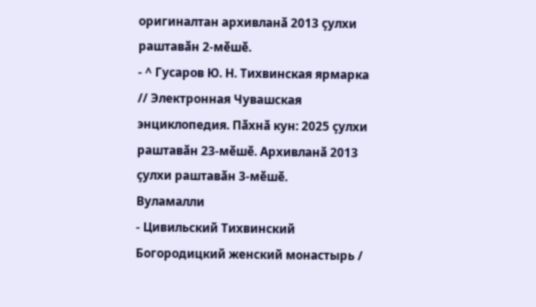оригиналтан архивланӑ 2013 ҫулхи раштавӑн 2-мӗшӗ.
- ^ Гусаров Ю. Н. Тихвинская ярмарка // Электронная Чувашская энциклопедия. Пӑхнӑ кун: 2025 ҫулхи раштавӑн 23-мӗшӗ. Архивланӑ 2013 ҫулхи раштавӑн 3-мӗшӗ.
Вуламалли
- Цивильский Тихвинский Богородицкий женский монастырь /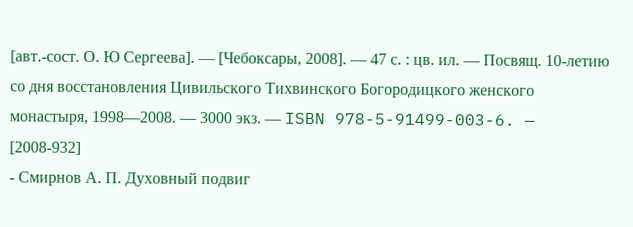[авт.-сост. О. Ю Сергеева]. — [Чебоксары, 2008]. — 47 с. : цв. ил. — Посвящ. 10-летию со дня восстановления Цивильского Тихвинского Богородицкого женского монастыря, 1998—2008. — 3000 экз. — ISBN 978-5-91499-003-6. — [2008-932]
- Смирнов А. П. Духовный подвиг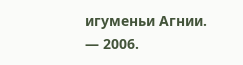игуменьи Агнии. — 2006.